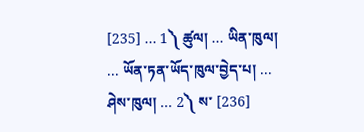[235] ... 1༽ ཚུལ། ... ཡིན་ཁུལ། ... ཡོན་ཏན་ཡོད་ཁུལ་བྱེད་པ། ... ཤེས་ཁུལ། ... 2༽ ས་ [236]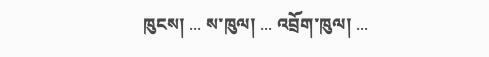ཁུངས། ... ས་ཁུལ། ... འབྲོག་ཁུལ། ...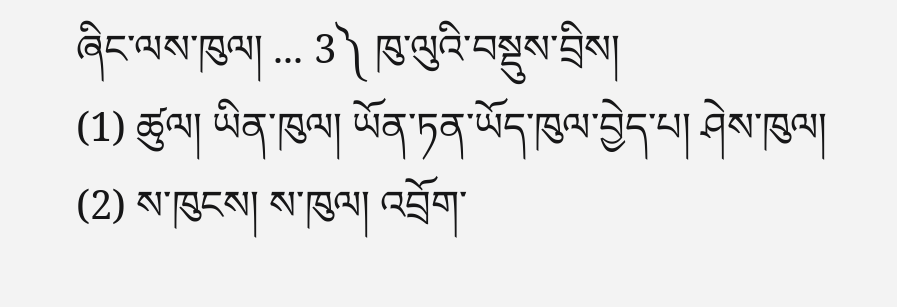ཞིང་ལས་ཁུལ། ... 3༽ ཁུ་ལུའི་བསྡུས་བྲིས།
(1) ཚུལ། ཡིན་ཁུལ། ཡོན་ཏན་ཡོད་ཁུལ་བྱེད་པ། ཤེས་ཁུལ། (2) ས་ཁུངས། ས་ཁུལ། འབྲོག་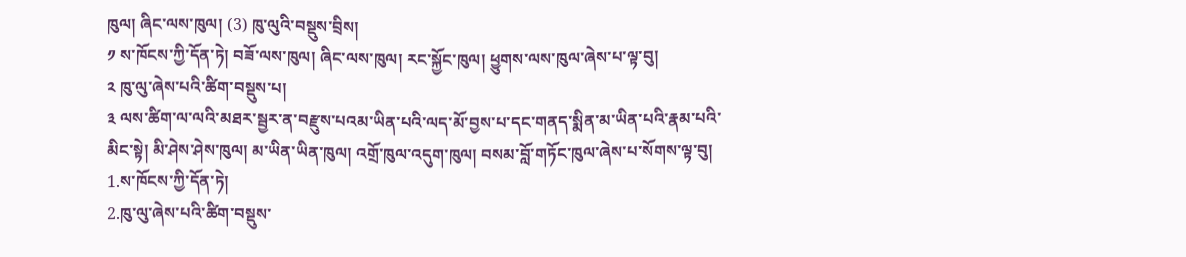ཁུལ། ཞིང་ལས་ཁུལ། (3) ཁུ་ལུའི་བསྡུས་བྲིས།
༡ ས་ཁོངས་ཀྱི་དོན་ཏེ། བཟོ་ལས་ཁུལ། ཞིང་ལས་ཁུལ། རང་སྐྱོང་ཁུལ། ཕྱུགས་ལས་ཁུལ་ཞེས་པ་ལྟ་བུ།
༢ ཁུ་ལུ་ཞེས་པའི་ཚིག་བསྡུས་པ།
༣ ལས་ཚིག་ལ་ལའི་མཐར་སྦྱར་ན་བརྫུས་པའམ་ཡིན་པའི་ལད་མོ་བྱས་པ་དང་གནད་སྨིན་མ་ཡིན་པའི་རྣམ་པའི་མིང་སྟེ། མི་ཤེས་ཤེས་ཁུལ། མ་ཡིན་ཡིན་ཁུལ། འགྲོ་ཁུལ་འདུག་ཁུལ། བསམ་བློ་གཏོང་ཁུལ་ཞེས་པ་སོགས་ལྟ་བུ།
1.ས་ཁོངས་ཀྱི་དོན་ཏེ།
2.ཁུ་ལུ་ཞེས་པའི་ཚིག་བསྡུས་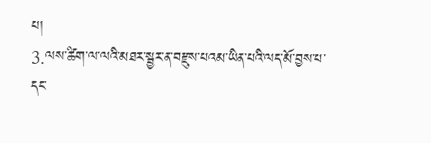པ།
3.ལས་ཚིག་ལ་ལའི་མཐར་སྦྱར་ན་བརྫུས་པའམ་ཡིན་པའི་ལད་མོ་བྱས་པ་དང་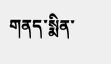གནད་སྨིན་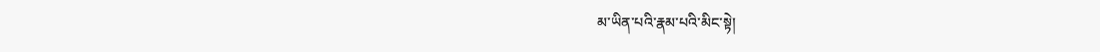མ་ཡིན་པའི་རྣམ་པའི་མིང་སྟེ།